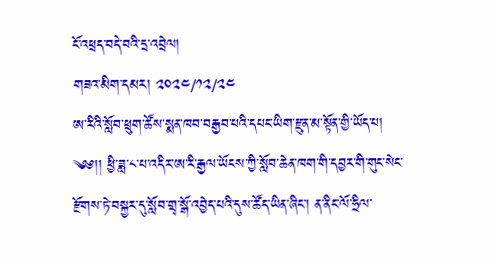ངོ་འཕྲད་བདེ་བའི་དྲ་འབྲེལ།
གཟའ་མིག་དམར། ༢༠༢༤/༡༢/༢༤
ཨ་རིའི་སློབ་ཕྲུག་ཚོས་སྨན་ཁབ་བརྒྱབ་པའི་དཔང་ཡིག་རྫུན་མ་སྟོན་གྱི་ཡོད་པ།
༄༅།། ཕྱི་ཟླ་༨་པ་འདིར་ཨ་རི་རྒྱལ་ཡོངས་ཀྱི་སློབ་ཆེན་ཁག་གི་དབྱར་གི་གུང་སེང་རྫོགས་ཏེ་བསྐྱར་དུ་སློབ་གྲྭ་སྒོ་འབྱེད་པའི་དུས་ཚོད་ཡིན་ཞིང་། ན་ནིང་ལོ་ཧྲིལ་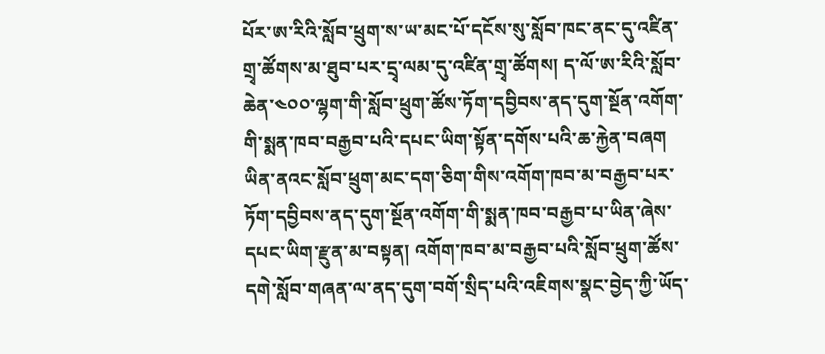པོར་ཨ་རིའི་སློབ་ཕྲུག་ས་ཡ་མང་པོ་དངོས་སུ་སློབ་ཁང་ནང་དུ་འཛིན་གྲྭ་ཚོགས་མ་ཐུབ་པར་དྲྭ་ལམ་དུ་འཛིན་གྲྭ་ཚོགས། ད་ལོ་ཨ་རིའི་སློབ་ཆེན་༤༠༠་ལྷག་གི་སློབ་ཕྲུག་ཚོས་ཏོག་དབྱིབས་ནད་དུག་སྔོན་འགོག་གི་སྨན་ཁབ་བརྒྱབ་པའི་དཔང་ཡིག་སྟོན་དགོས་པའི་ཆ་རྐྱེན་བཞག ཡིན་ནའང་སློབ་ཕྲུག་མང་དག་ཅིག་གིས་འགོག་ཁབ་མ་བརྒྱབ་པར་ཏོག་དབྱིབས་ནད་དུག་སྔོན་འགོག་གི་སྨན་ཁབ་བརྒྱབ་པ་ཡིན་ཞེས་དཔང་ཡིག་རྫུན་མ་བསྟན། འགོག་ཁབ་མ་བརྒྱབ་པའི་སློབ་ཕྲུག་ཚོས་དགེ་སློབ་གཞན་ལ་ནད་དུག་བགོ་སྲིད་པའི་འཇིགས་སྣང་བྱེད་ཀྱི་ཡོད་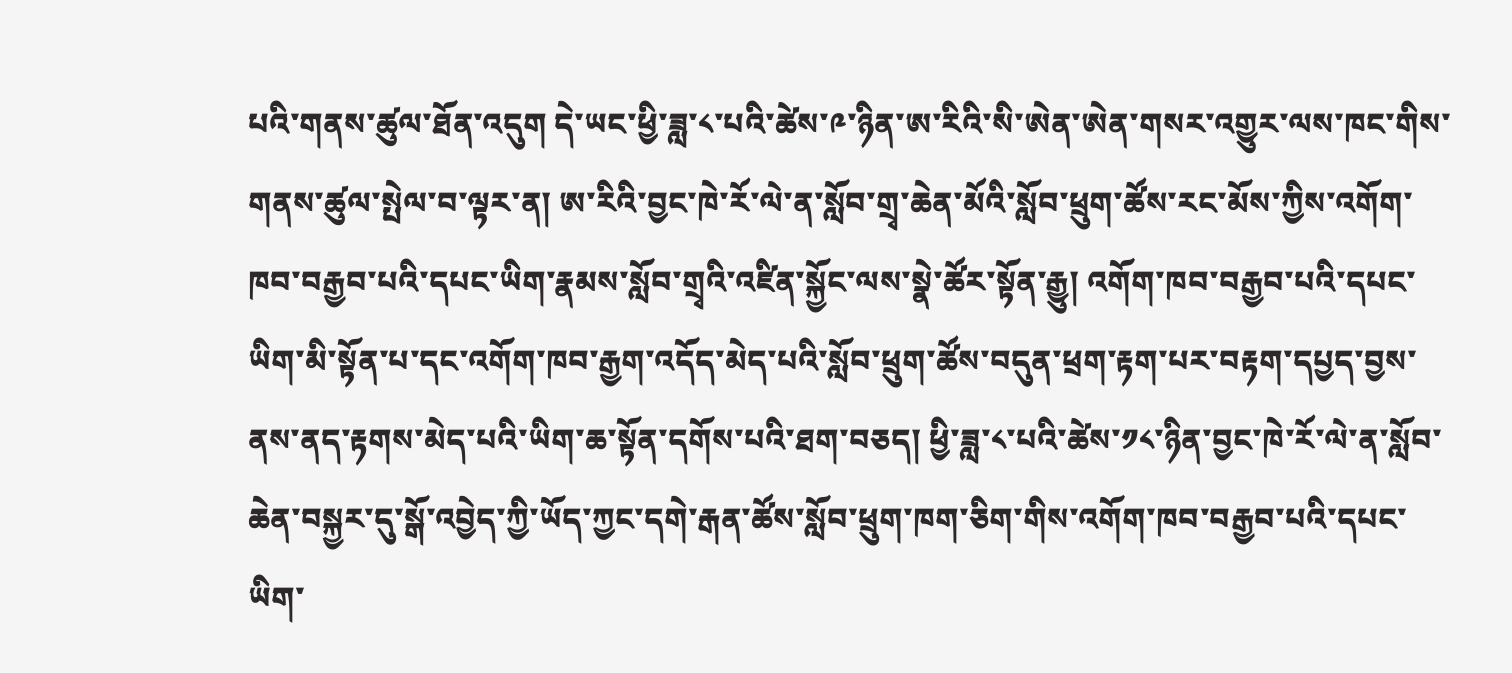པའི་གནས་ཚུལ་ཐོན་འདུག དེ་ཡང་ཕྱི་ཟླ་༨་པའི་ཚེས་༩་ཉིན་ཨ་རིའི་སི་ཨེན་ཨེན་གསར་འགྱུར་ལས་ཁང་གིས་གནས་ཚུལ་སྤེལ་བ་ལྟར་ན། ཨ་རིའི་བྱང་ཁེ་རོ་ལེ་ན་སློབ་གྲྭ་ཆེན་མོའི་སློབ་ཕྲུག་ཚོས་རང་མོས་ཀྱིས་འགོག་ཁབ་བརྒྱབ་པའི་དཔང་ཡིག་རྣམས་སློབ་གྲྭའི་འཛིན་སྐྱོང་ལས་སྣེ་ཚོར་སྟོན་རྒྱུ། འགོག་ཁབ་བརྒྱབ་པའི་དཔང་ཡིག་མི་སྟོན་པ་དང་འགོག་ཁབ་རྒྱག་འདོད་མེད་པའི་སློབ་ཕྲུག་ཚོས་བདུན་ཕྲག་རྟག་པར་བརྟག་དཔྱད་བྱས་ནས་ནད་རྟགས་མེད་པའི་ཡིག་ཆ་སྟོན་དགོས་པའི་ཐག་བཅད། ཕྱི་ཟླ་༨་པའི་ཚེས་༡༨་ཉིན་བྱང་ཁེ་རོ་ལེ་ན་སློབ་ཆེན་བསྐྱར་དུ་སྒོ་འབྱེད་ཀྱི་ཡོད་ཀྱང་དགེ་རྒན་ཚོས་སློབ་ཕྲུག་ཁག་ཅིག་གིས་འགོག་ཁབ་བརྒྱབ་པའི་དཔང་ཡིག་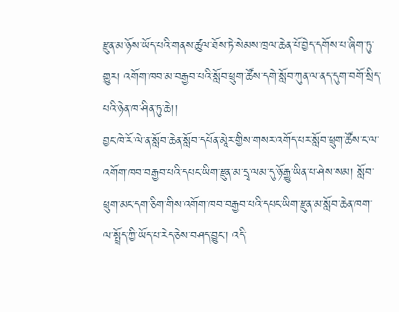རྫུན་མ་ཉོས་ཡོད་པའི་གནས་ཚུལ་ཐོས་ཏེ་སེམས་ཁྲལ་ཆེན་པོ་བྱེད་དགོས་པ་ཞིག་ཏུ་གྱུར། འགོག་ཁབ་མ་བརྒྱབ་པའི་སློབ་ཕྲུག་ཚོས་དགེ་སློབ་ཀུན་ལ་ནད་དུག་བགོ་སྲིད་པའི་ཉེན་ཁ་ཤིན་ཏུ་ཆེ།།
བྱང་ཁེ་རོ་ལེ་ན་སློབ་ཆེན་སློབ་དཔོན་མཱེར་གྱིས་གསར་འགོད་པར་སློབ་ཕྲུག་ཚོས་ང་ལ་འགོག་ཁབ་བརྒྱབ་པའི་དཔང་ཡིག་རྫུན་མ་དྲྭ་ལམ་དུ་ཉོ་རྒྱུ་ཡིན་པ་ཤེས་སམ། སློབ་ཕྲུག་མང་དག་ཅིག་གིས་འགོག་ཁབ་བརྒྱབ་པའི་དཔང་ཡིག་རྫུན་མ་སློབ་ཆེན་ཁག་ལ་སྤྲོད་ཀྱི་ཡོད་པ་རེད་ཅེས་བཤད་བྱུང་། འདི་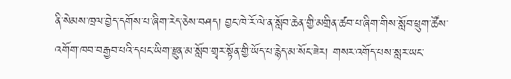ནི་སེམས་ཁྲལ་བྱེད་དགོས་པ་ཞིག་རེད་ཅེས་བཤད། བྱང་ཁེ་རོ་ལེ་ན་སློབ་ཆེན་གྱི་མགྲིན་ཚབ་པ་ཞིག་གིས་སློབ་ཕྲུག་ཚོས་འགོག་ཁབ་བརྒྱབ་པའི་དཔང་ཡིག་རྫུན་མ་སློབ་གྲྭར་སྟོན་གྱི་ཡོད་པ་རྙེད་མ་སོང་ཟེར། གསར་འགོད་པས་སླར་ཡང་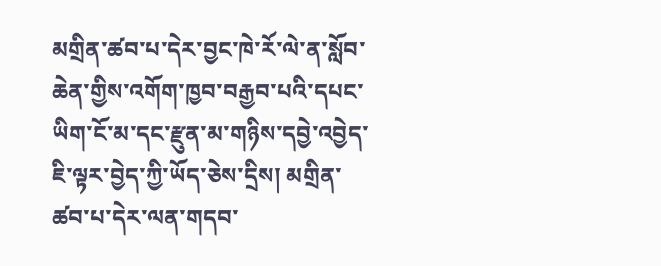མགྲིན་ཚབ་པ་དེར་བྱང་ཁེ་རོ་ལེ་ན་སློབ་ཆེན་གྱིས་འགོག་ཁྱབ་བརྒྱབ་པའི་དཔང་ཡིག་ངོ་མ་དང་རྫུན་མ་གཉིས་དབྱེ་འབྱེད་ཇི་ལྟར་བྱེད་ཀྱི་ཡོད་ཅེས་དྲིས། མགྲིན་ཚབ་པ་དེར་ལན་གདབ་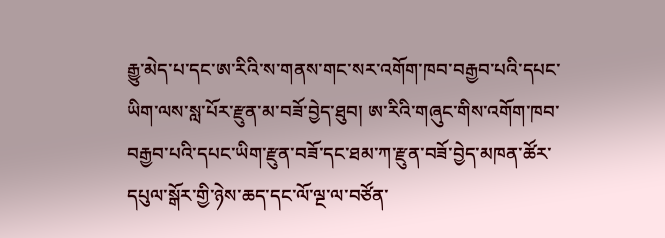རྒྱུ་མེད་པ་དང་ཨ་རིའི་ས་གནས་གང་སར་འགོག་ཁབ་བརྒྱབ་པའི་དཔང་ཡིག་ལས་སླ་པོར་རྫུན་མ་བཟོ་བྱེད་ཐུབ། ཨ་རིའི་གཞུང་གིས་འགོག་ཁབ་བརྒྱབ་པའི་དཔང་ཡིག་རྫུན་བཟོ་དང་ཐམ་ཀ་རྫུན་བཟོ་བྱེད་མཁན་ཚོར་དཔུལ་སྒོར་གྱི་ཉེས་ཆད་དང་ལོ་ལྔ་ལ་བཙོན་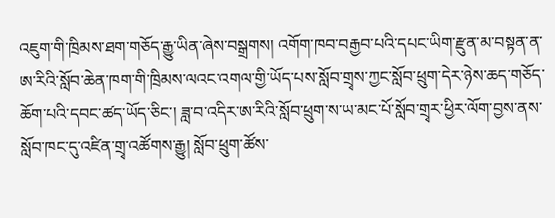འཇུག་གི་ཁྲིམས་ཐག་གཅོད་རྒྱུ་ཡིན་ཞེས་བསྒྲགས། འགོག་ཁབ་བརྒྱབ་པའི་དཔང་ཡིག་རྫུན་མ་བསྟན་ན་ཨ་རིའི་སློབ་ཆེན་ཁག་གི་ཁྲིམས་ལའང་འགལ་གྱི་ཡོད་པས་སློབ་གྲྭས་ཀྱང་སློབ་ཕྲུག་དེར་ཉེས་ཆད་གཅོད་ཆོག་པའི་དབང་ཚད་ཡོད་ཅིང་། ཟླ་བ་འདིར་ཨ་རིའི་སློབ་ཕྲུག་ས་ཡ་མང་པོ་སློབ་གྲྭར་ཕྱིར་ལོག་བྱས་ནས་སློབ་ཁང་དུ་འཛིན་གྲྭ་འཚོགས་རྒྱུ། སློབ་ཕྲུག་ཚོས་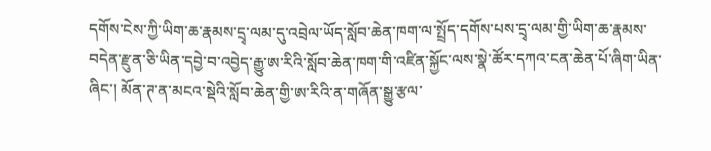དགོས་ངེས་ཀྱི་ཡིག་ཆ་རྣམས་དྲྭ་ལམ་དུ་འབྲེལ་ཡོད་སློབ་ཆེན་ཁག་ལ་སྤྲོད་དགོས་པས་དྲྭ་ལམ་གྱི་ཡིག་ཆ་རྣམས་བདེན་རྫུན་ཅི་ཡིན་དབྱེ་བ་འབྱེད་རྒྱུ་ཨ་རིའི་སློབ་ཆེན་ཁག་གི་འཛིན་སྐྱོང་ལས་སྣེ་ཚོར་དཀའ་ངན་ཆེན་པོ་ཞིག་ཡིན་ཞིང་། མོན་ཊ་ན་མངའ་སྡེའི་སློབ་ཆེན་གྱི་ཨ་རིའི་ན་གཞོན་སྒྱུ་རྩལ་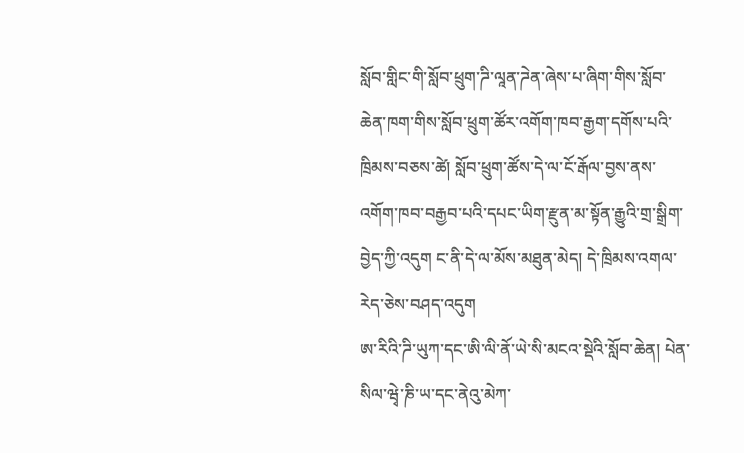སློབ་གླིང་གི་སློབ་ཕྲུག་ཌི་ལཱན་ཌེན་ཞེས་པ་ཞིག་གིས་སློབ་ཆེན་ཁག་གིས་སློབ་ཕྲུག་ཚོར་འགོག་ཁབ་རྒྱག་དགོས་པའི་ཁྲིམས་བཅས་ཚེ། སློབ་ཕྲུག་ཚོས་དེ་ལ་ངོ་རྒོལ་བྱས་ནས་འགོག་ཁབ་བརྒྱབ་པའི་དཔང་ཡིག་རྫུན་མ་སྟོན་རྒྱུའི་གྲ་སྒྲིག་བྱེད་ཀྱི་འདུག ང་ནི་དེ་ལ་མོས་མཐུན་མེད། དེ་ཁྲིམས་འགལ་རེད་ཅེས་བཤད་འདུག
ཨ་རིའི་ཌི་ཡུཀ་དང་ཨི་ལི་ནོ་ཡེ་སི་མངའ་སྡེའི་སློབ་ཆེན། པེན་སིལ་ཝྭེ་ཎི་ཡ་དང་ནེའུ་མེཀ་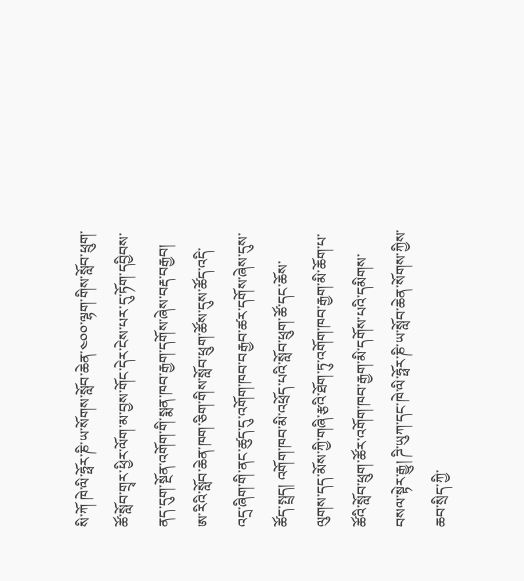སི་ཀོ ཁེ་ལི་ཧྥོར་ཎི་ཡ་སོགས་སློབ་ཆེན་༤༠༠་ལྷག་གིས་སློབ་ཕྲུག་ཚོ་སློབ་གྲྭར་ཕྱིར་ལོག་མ་བྱས་གོང་དེར་ངེས་པར་དུ་ཏོག་དབྱིབས་ནད་དུག་སྔོན་འགོག་གི་སྨན་ཁབ་རྒྱག་དགོས་ཞེས་བརྡ་བརྒྱབ། ཨ་རིའི་སློབ་ཆེན་ཁག་ཅིག་གིས་སློབ་ཕྲུག་ཚོས་དུས་ཚོད་འདི་འདྲ་ཞིག་གི་ནང་ཚུད་དུ་འགོག་ཁབ་བརྒྱབ་ཚར་དགོས་ཞེས་དུས་ཚོད་སྤྲད། འགོག་ཁབ་མི་འཕྲོད་པའི་སློབ་ཕྲུག་ཚོ་དང་ཆོས་ལུགས་དད་མོས་ཀྱི་གཞི་རྩའི་ཐོག་ཏུ་འགོག་ཁབ་རྒྱག་མི་ཆོག་པ་ཚོའི་སློབ་ཕྲུག་ཚོར་འགོག་ཁབ་རྒྱག་མི་དགོས་པའི་དམིགས་བསལ་སྟེར་རྒྱུ། ཌི་ཡུཀ་དང་ཁེ་ལི་ཧྥོར་ཎི་ཡ་སློབ་ཆེན་སོགས་ཀྱིས་ཆབ་སྲིད་ཀྱི་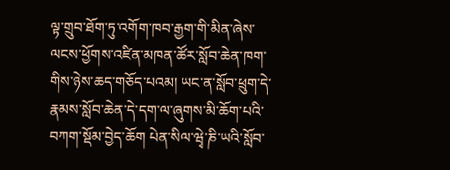ལྟ་གྲུབ་ཐོག་ཏུ་འགོག་ཁབ་རྒྱག་གི་མིན་ཞེས་ལངས་ཕྱོགས་འཛིན་མཁན་ཚོར་སློབ་ཆེན་ཁག་གིས་ཉེས་ཆད་གཅོད་པའམ། ཡང་ན་སློབ་ཕྲུག་དེ་རྣམས་སློབ་ཆེན་དེ་དག་ལ་ཞུགས་མི་ཆོག་པའི་བཀག་སྡོམ་བྱེད་ཆོག པེན་སིལ་ཝྭེ་ཎི་ཡའི་སློབ་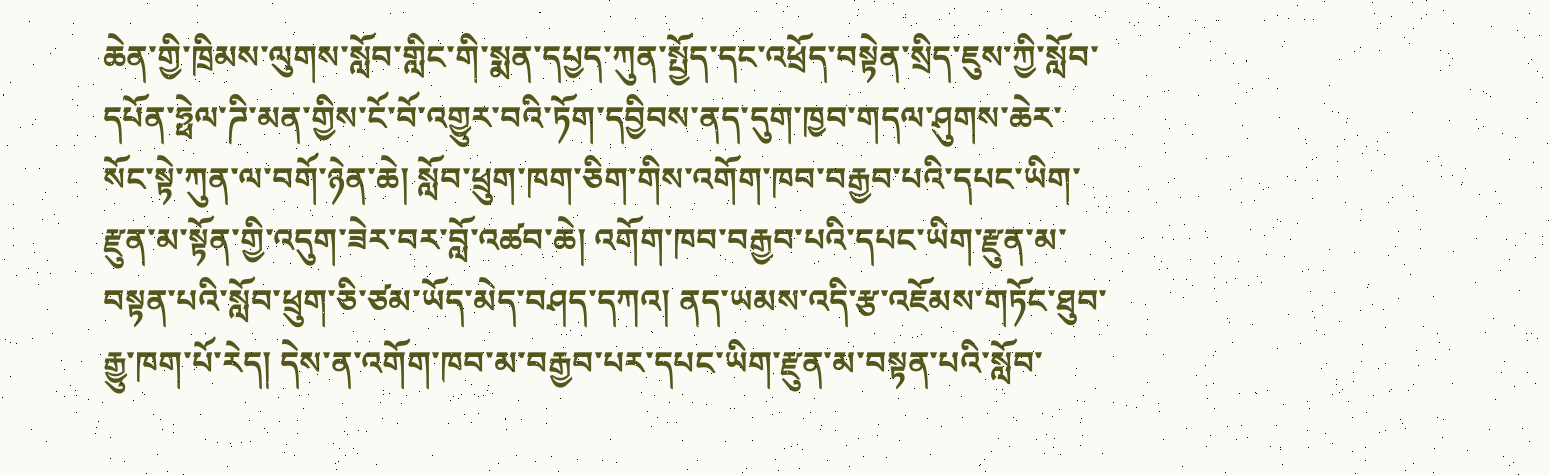ཆེན་གྱི་ཁྲིམས་ལུགས་སློབ་གླིང་གི་སྨན་དཔྱད་ཀུན་སྤྱོད་དང་འཕྲོད་བསྟེན་སྲིད་ཇུས་ཀྱི་སློབ་དཔོན་ཧྥེལ་ཌི་མན་གྱིས་ངོ་བོ་འགྱུར་བའི་ཏོག་དབྱིབས་ནད་དུག་ཁྱབ་གདལ་ཤུགས་ཆེར་སོང་སྟེ་ཀུན་ལ་བགོ་ཉེན་ཆེ། སློབ་ཕྲུག་ཁག་ཅིག་གིས་འགོག་ཁབ་བརྒྱབ་པའི་དཔང་ཡིག་རྫུན་མ་སྟོན་གྱི་འདུག་ཟེར་བར་བློ་འཚབ་ཆེ། འགོག་ཁབ་བརྒྱབ་པའི་དཔང་ཡིག་རྫུན་མ་བསྟན་པའི་སློབ་ཕྲུག་ཅི་ཙམ་ཡོད་མེད་བཤད་དཀའ། ནད་ཡམས་འདི་རྩ་འཇོམས་གཏོང་ཐུབ་རྒྱུ་ཁག་པོ་རེད། དེས་ན་འགོག་ཁབ་མ་བརྒྱབ་པར་དཔང་ཡིག་རྫུན་མ་བསྟན་པའི་སློབ་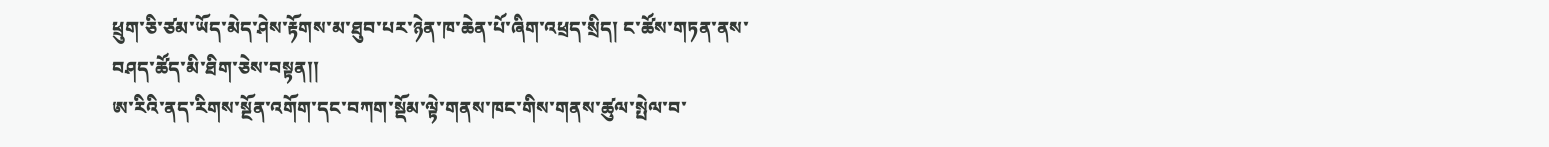ཕྲུག་ཅི་ཙམ་ཡོད་མེད་ཤེས་རྟོགས་མ་ཐུབ་པར་ཉེན་ཁ་ཆེན་པོ་ཞིག་འཕྲད་སྲིད། ང་ཚོས་གཏན་ནས་བཤད་ཚོད་མི་ཐིག་ཅེས་བསྟན།།
ཨ་རིའི་ནད་རིགས་སྔོན་འགོག་དང་བཀག་སྡོམ་ལྟེ་གནས་ཁང་གིས་གནས་ཚུལ་སྤེལ་བ་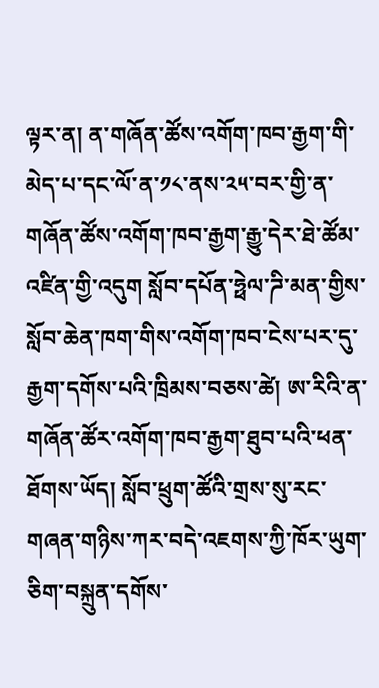ལྟར་ན། ན་གཞོན་ཚོས་འགོག་ཁབ་རྒྱག་གི་མེད་པ་དང་ལོ་ན་༡༨་ནས་༢༥་བར་གྱི་ན་གཞོན་ཚོས་འགོག་ཁབ་རྒྱག་རྒྱུ་དེར་ཐེ་ཚོམ་འཛིན་གྱི་འདུག སློབ་དཔོན་ཧྥེལ་ཌི་མན་གྱིས་སློབ་ཆེན་ཁག་གིས་འགོག་ཁབ་ངེས་པར་དུ་རྒྱག་དགོས་པའི་ཁྲིམས་བཅས་ཚེ། ཨ་རིའི་ན་གཞོན་ཚོར་འགོག་ཁབ་རྒྱག་ཐུབ་པའི་ཕན་ཐོགས་ཡོད། སློབ་ཕྲུག་ཚོའི་གྲས་སུ་རང་གཞན་གཉིས་ཀར་བདེ་འཇགས་ཀྱི་ཁོར་ཡུག་ཅིག་བསྐྲུན་དགོས་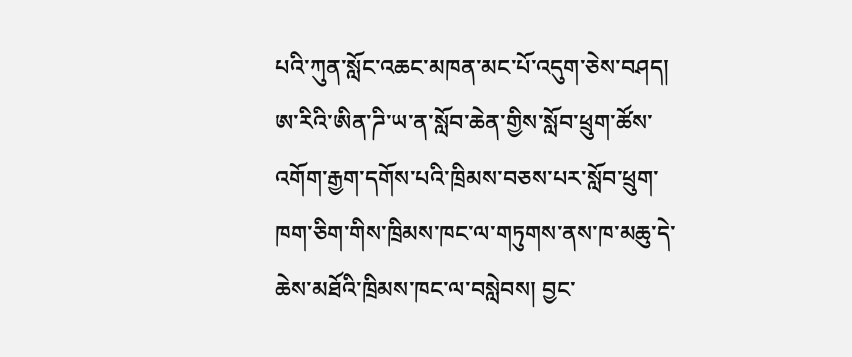པའི་ཀུན་སློང་འཆང་མཁན་མང་པོ་འདུག་ཅེས་བཤད། ཨ་རིའི་ཨིན་ཌི་ཡ་ན་སློབ་ཆེན་གྱིས་སློབ་ཕྲུག་ཚོས་འགོག་རྒྱག་དགོས་པའི་ཁྲིམས་བཅས་པར་སློབ་ཕྲུག་ཁག་ཅིག་གིས་ཁྲིམས་ཁང་ལ་གཏུགས་ནས་ཁ་མཆུ་དེ་ཆེས་མཐོའི་ཁྲིམས་ཁང་ལ་བསླེབས། བྱང་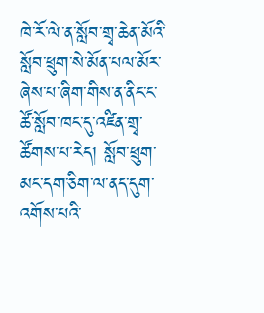ཁེ་རོ་ལེ་ན་སློབ་གྲྭ་ཆེན་མོའི་སློབ་ཕྲུག་སེ་མོན་པལ་མོར་ཞེས་པ་ཞིག་གིས་ན་ནིང་ང་ཚོ་སློབ་ཁང་དུ་འཛིན་གྲྭ་ཚོགས་པ་རེད། སློབ་ཕྲུག་མང་དག་ཅིག་ལ་ནད་དུག་འགོས་པའི་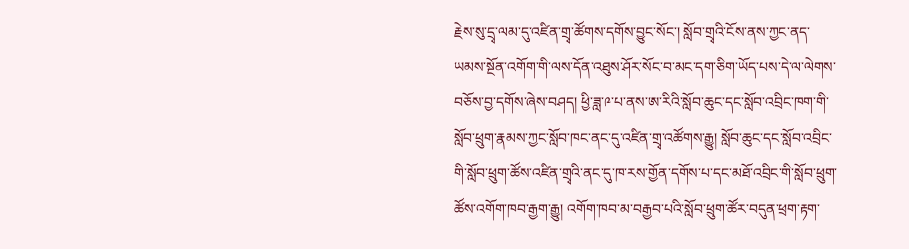རྗེས་སུ་དྲྭ་ལམ་དུ་འཛིན་གྲྭ་ཚོགས་དགོས་བྱུང་སོང་། སློབ་གྲྭའི་ངོས་ནས་ཀྱང་ནད་ཡམས་སྔོན་འགོག་གི་ལས་དོན་འཐུས་ཤོར་སོང་བ་མང་དག་ཅིག་ཡོད་པས་དེ་ལ་ལེགས་བཅོས་བྱ་དགོས་ཞེས་བཤད། ཕྱི་ཟླ་༩་པ་ནས་ཨ་རིའི་སློབ་ཆུང་དང་སློབ་འབྲིང་ཁག་གི་སློབ་ཕྲུག་རྣམས་ཀྱང་སློབ་ཁང་ནང་དུ་འཛིན་གྲྭ་འཚོགས་རྒྱུ། སློབ་ཆུང་དང་སློབ་འབྲིང་གི་སློབ་ཕྲུག་ཚོས་འཛིན་གྲྭའི་ནང་དུ་ཁ་རས་གྱོན་དགོས་པ་དང་མཐོ་འབྲིང་གི་སློབ་ཕྲུག་ཚོས་འགོག་ཁབ་རྒྱག་རྒྱུ། འགོག་ཁབ་མ་བརྒྱབ་པའི་སློབ་ཕྲུག་ཚོར་བདུན་ཕྲག་རྟག་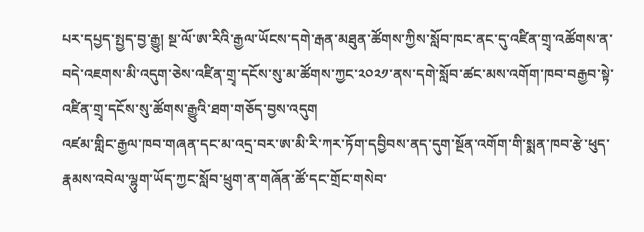པར་དཔྱད་སྤྱད་བྱ་རྒྱུ། སྔ་ལོ་ཨ་རིའི་རྒྱལ་ཡོངས་དགེ་རྒན་མཐུན་ཚོགས་ཀྱིས་སློབ་ཁང་ནང་དུ་འཛིན་གྲྭ་འཚོགས་ན་བདེ་འཇགས་མི་འདུག་ཅེས་འཛིན་གྲྭ་དངོས་སུ་མ་ཚོགས་ཀྱང་༢༠༢༡་ནས་དགེ་སློབ་ཚང་མས་འགོག་ཁབ་བརྒྱབ་སྟེ་འཛིན་གྲྭ་དངོས་སུ་ཚོགས་རྒྱུའི་ཐག་གཅོད་བྱས་འདུག
འཛམ་གླིང་རྒྱལ་ཁབ་གཞན་དང་མ་འདྲ་བར་ཨ་མི་རི་ཀར་ཏོག་དབྱིབས་ནད་དུག་སྔོན་འགོག་གི་སྨན་ཁབ་རྩེ་ཕུད་རྣམས་འབེལ་ལྷུག་ཡོད་ཀྱང་སློབ་ཕྲུག་ན་གཞོན་ཚོ་དང་གྲོང་གསེབ་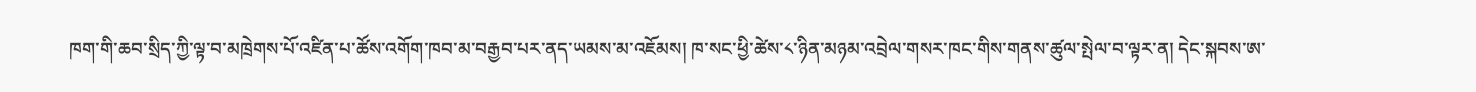ཁག་གི་ཆབ་སྲིད་ཀྱི་ལྟ་བ་མཁྲེགས་པོ་འཛིན་པ་ཚོས་འགོག་ཁབ་མ་བརྒྱབ་པར་ནད་ཡམས་མ་འཇོམས། ཁ་སང་ཕྱི་ཚེས་༨་ཉིན་མཉམ་འབྲེལ་གསར་ཁང་གིས་གནས་ཚུལ་སྤེལ་བ་ལྟར་ན། དེང་སྐབས་ཨ་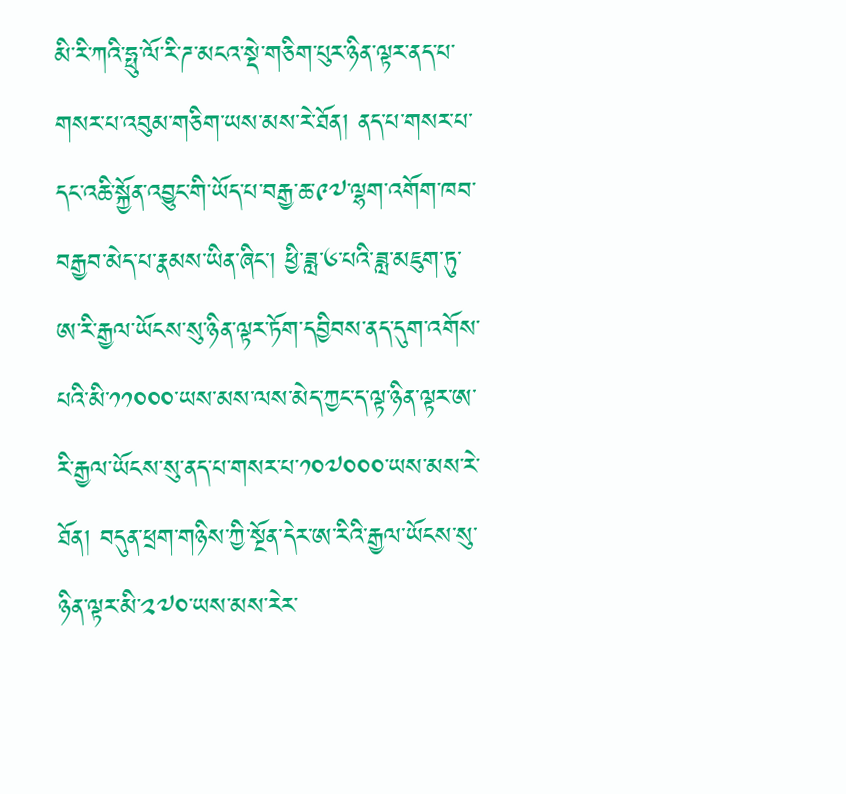མི་རི་ཀའི་ཧྥུ་ལོ་རི་ཌ་མངའ་སྡེ་གཅིག་པུར་ཉིན་ལྟར་ནད་པ་གསར་པ་འབུམ་གཅིག་ཡས་མས་རེ་ཐོན། ནད་པ་གསར་པ་དང་འཆི་སྐྱོན་འབྱུང་གི་ཡོད་པ་བརྒྱ་ཆ་༩༧་ལྷག་འགོག་ཁབ་བརྒྱབ་མེད་པ་རྣམས་ཡིན་ཞིང་། ཕྱི་ཟླ་༦་པའི་ཟླ་མཇུག་ཏུ་ཨ་རི་རྒྱལ་ཡོངས་སུ་ཉིན་ལྟར་ཏོག་དབྱིབས་ནད་དུག་འགོས་པའི་མི་༡༡༠༠༠་ཡས་མས་ལས་མེད་ཀྱང་ད་ལྟ་ཉིན་ལྟར་ཨ་རི་རྒྱལ་ཡོངས་སུ་ནད་པ་གསར་པ་༡༠༧༠༠༠་ཡས་མས་རེ་ཐོན། བདུན་ཕྲག་གཉིས་ཀྱི་སྔོན་དེར་ཨ་རིའི་རྒྱལ་ཡོངས་སུ་ཉིན་ལྟར་མི་༢༧༠་ཡས་མས་རེར་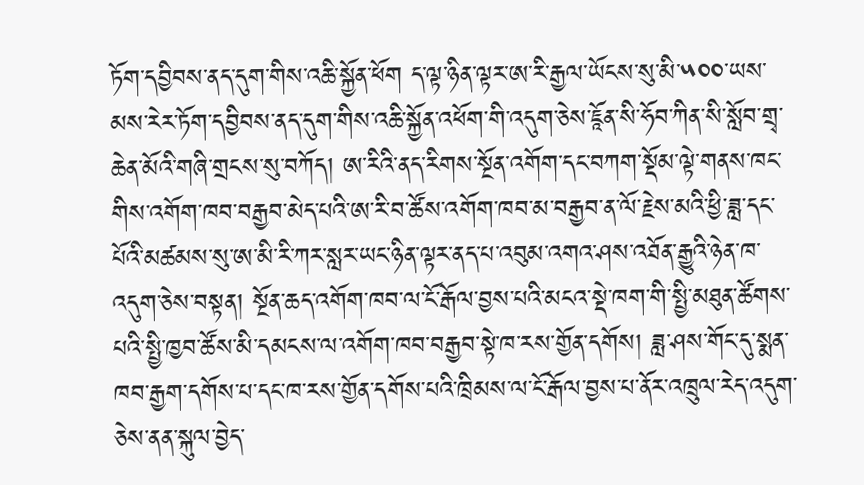ཏོག་དབྱིབས་ནད་དུག་གིས་འཆི་སྐྱོན་ཕོག ད་ལྟ་ཉིན་ལྟར་ཨ་རི་རྒྱལ་ཡོངས་སུ་མི་༥༠༠་ཡས་མས་རེར་ཏོག་དབྱིབས་ནད་དུག་གིས་འཆི་སྐྱོན་འཕོག་གི་འདུག་ཅེས་ཇཱོན་སི་ཧོབ་ཀིན་སི་སློབ་གྲྭ་ཆེན་མོའི་གཞི་གྲངས་སུ་བཀོད། ཨ་རིའི་ནད་རིགས་སྔོན་འགོག་དང་བཀག་སྡོམ་ལྟེ་གནས་ཁང་གིས་འགོག་ཁབ་བརྒྱབ་མེད་པའི་ཨ་རི་བ་ཚོས་འགོག་ཁབ་མ་བརྒྱབ་ན་ལོ་རྗེས་མའི་ཕྱི་ཟླ་དང་པོའི་མཚམས་སུ་ཨ་མི་རི་ཀར་སླར་ཡང་ཉིན་ལྟར་ནད་པ་འབུམ་འགའ་ཤས་འཐོན་རྒྱུའི་ཉེན་ཁ་འདུག་ཅེས་བསྟན། སྔོན་ཆད་འགོག་ཁབ་ལ་ངོ་རྒོལ་བྱས་པའི་མངའ་སྡེ་ཁག་གི་སྤྱི་མཐུན་ཚོགས་པའི་སྤྱི་ཁྱབ་ཚོས་མི་དམངས་ལ་འགོག་ཁབ་བརྒྱབ་སྟེ་ཁ་རས་གྱོན་དགོས། ཟླ་ཤས་གོང་དུ་སྨན་ཁབ་རྒྱག་དགོས་པ་དང་ཁ་རས་གྱོན་དགོས་པའི་ཁྲིམས་ལ་ངོ་རྒོལ་བྱས་པ་ནོར་འཁྲུལ་རེད་འདུག་ཅེས་ནན་སྐུལ་བྱེད་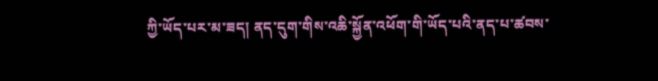ཀྱི་ཡོད་པར་མ་ཟད། ནད་དུག་གིས་འཆི་སྐྱོན་འཕོག་གི་ཡོད་པའི་ནད་པ་ཚབས་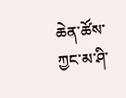ཆེན་ཚོས་ཀྱང་མ་ཤི་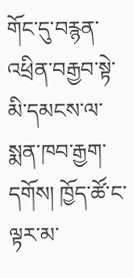གོང་དུ་བརྙན་འཕྲིན་བརྒྱབ་སྟེ་མི་དམངས་ལ་སྨན་ཁབ་རྒྱག་དགོས། ཁྱོད་ཚོ་ང་ལྟར་མ་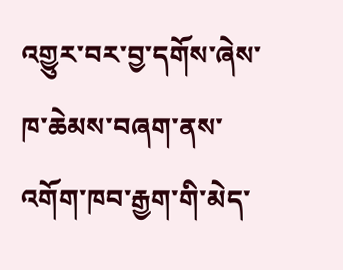འགྱུར་བར་བྱ་དགོས་ཞེས་ཁ་ཆེམས་བཞག་ནས་འགོག་ཁབ་རྒྱག་གི་མེད་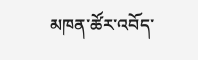མཁན་ཚོར་འབོད་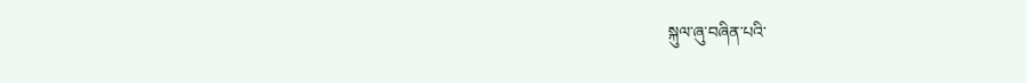སྐུལ་ཞུ་བཞིན་པའི་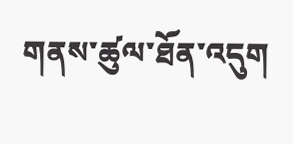གནས་ཚུལ་ཐོན་འདུག